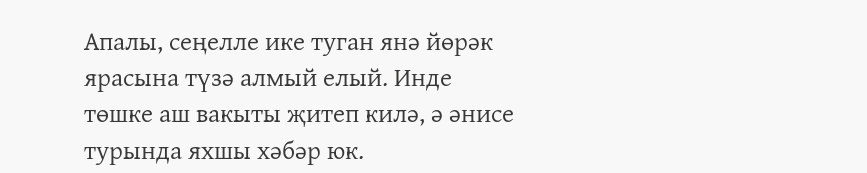Апалы, сеңелле ике туган янә йөрәк ярасына түзә алмый елый. Инде төшке аш вакыты җитеп килә, ә әнисе турында яхшы хәбәр юк.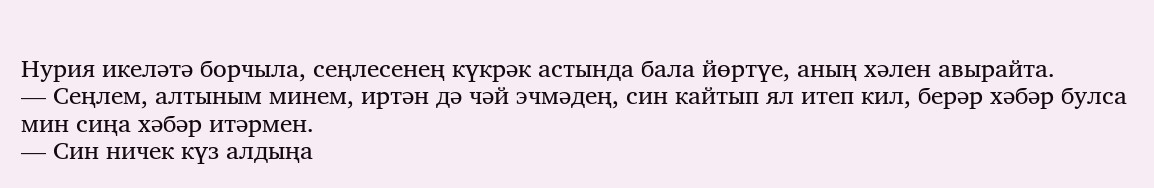Нурия икеләтә борчыла, сеңлесенең күкрәк астында бала йөртүе, аның хәлен авырайта.
— Сеңлем, алтыным минем, иртән дә чәй эчмәдең, син кайтып ял итеп кил, берәр хәбәр булса мин сиңа хәбәр итәрмен.
— Син ничек күз алдыңа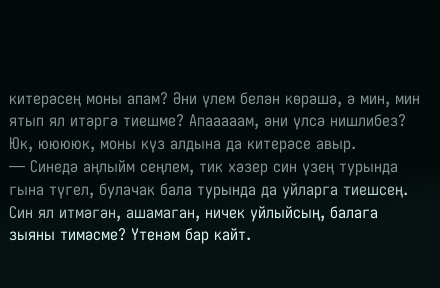китерәсең моны апам? Әни үлем белән көрәшә, ә мин, мин ятып ял итәргә тиешме? Апааааам, әни үлсә нишлибез? Юк, ююююк, моны күз алдына да китерәсе авыр.
— Синедә аңлыйм сеңлем, тик хәзер син үзең турында гына түгел, булачак бала турында да уйларга тиешсең. Син ял итмәгән, ашамаган, ничек уйлыйсың, балага зыяны тимәсме? Үтенәм бар кайт.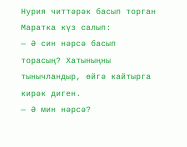Нурия читтәрәк басып торган Маратка күз салып:
— Ә син нәрсә басып торасың? Хатыныңны тынычландыр, өйгә кайтырга кирәк диген.
— Ә мин нәрсә?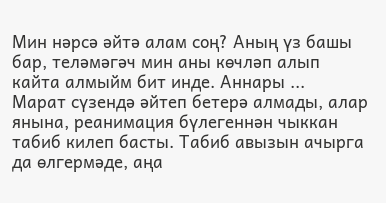Мин нәрсә әйтә алам соң? Аның үз башы бар, теләмәгәч мин аны көчләп алып кайта алмыйм бит инде. Аннары ...
Марат сүзендә әйтеп бетерә алмады, алар янына, реанимация бүлегеннән чыккан табиб килеп басты. Табиб авызын ачырга да өлгермәде, аңа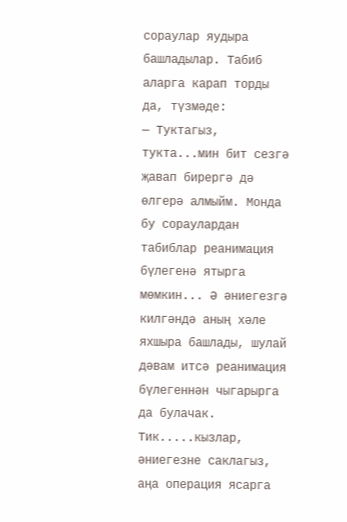сораулар яудыра башладылар. Табиб аларга карап торды да, түзмәде:
— Туктагыз, тукта...мин бит сезгә җавап бирергә дә өлгерә алмыйм. Монда бу сораулардан табиблар реанимация бүлегенә ятырга мөмкин... Ә әниегезгә килгәндә аның хәле яхшыра башлады, шулай дәвам итсә реанимация бүлегеннән чыгарырга да булачак. Тик.....кызлар, әниегезне саклагыз, аңа операция ясарга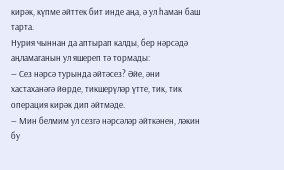кирәк, күпме әйттек бит инде аңа, ә ул һаман баш тарта.
Нурия чыннан да аптырап калды, бер нәрсәдә аңламаганын ул яшереп тә тормады:
— Сез нәрсә турында әйтәсез? Әйе, әни хастаханәгә йөрде, тикшерүләр үтте, тик, тик операция кирәк дип әйтмәде.
— Мин белмим ул сезгә нәрсәләр әйткәнен, ләкин бу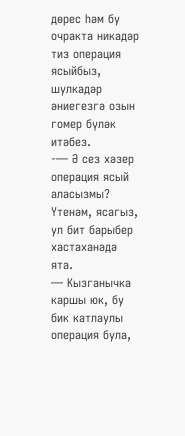дөрес һәм бу очракта никадәр тиз операция ясыйбыз, шулкадәр әниегезгә озын гомер бүләк итәбез.
-— Ә сез хәзер операция ясый аласызмы? Үтенәм, ясагыз, ул бит барыбер хастаханәдә ята.
— Кызганычка каршы юк, бу бик катлаулы операция була,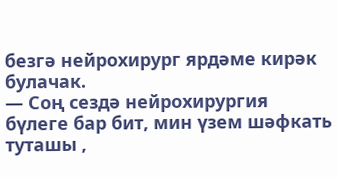безгә нейрохирург ярдәме кирәк булачак.
— Соң сездә нейрохирургия бүлеге бар бит, мин үзем шәфкать туташы ,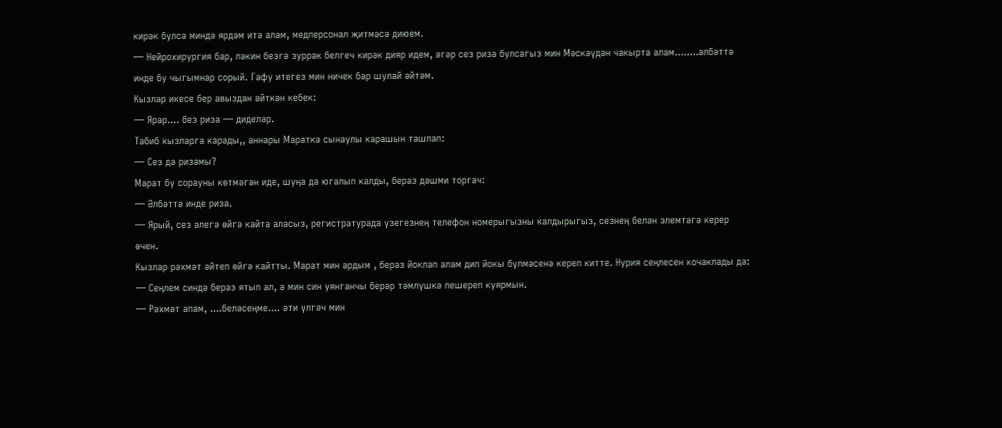кирәк булса миндә ярдәм итә алам, медперсонал җитмәсә диюем.
— Нейрохирургия бар, ләкин безгә зуррак белгеч кирәк дияр идем, әгәр сез риза булсагыз мин Мәскәүдән чакырта алам........әлбәттә инде бу чыгымнар сорый. Гафу итегез мин ничек бар шулай әйтәм.
Кызлар икесе бер авыздан әйткән кебек:
— Ярар.... без риза — диделәр.
Табиб кызларга карады,, аннары Маратка сынаулы карашын ташлап:
— Сез дә ризамы?
Марат бу сорауны көтмәгән иде, шуңа да югалып калды, бераз дәшми торгач:
— Әлбәттә инде риза.
— Ярый, сез әлегә өйгә кайта аласыз, регистратурада үзегезнең телефон номерыгызны калдырыгыз, сезнең белән элемтәгә керер өчен.
Кызлар рәхмәт әйтеп өйгә кайтты. Марат мин ардым , бераз йоклап алам дип йокы бүлмәсенә кереп китте. Нурия сеңлесен кочаклады да:
— Сеңлем синдә бераз ятып ал, ә мин син уянганчы берәр тәмлүшкә пешереп куярмын.
— Рәхмәт апам, ....беләсеңме.... әти үлгәч мин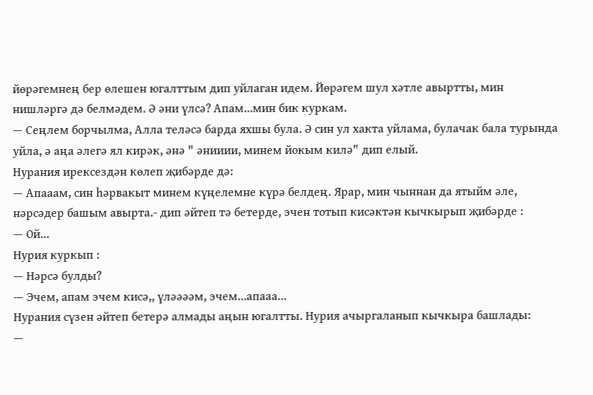йөрәгемнең бер өлешен югалттым дип уйлаган идем. Йөрәгем шул хәтле авыртты, мин нишләргә дә белмәдем. Ә әни үлсә? Апам...мин бик куркам.
— Сеңлем борчылма, Алла теләсә барда яхшы була. Ә син ул хакта уйлама, булачак бала турында уйла, ә аңа әлегә ял кирәк, әнә " әнииии, минем йокым килә" дип елый.
Нурания ирексездән көлеп җибәрде дә:
— Апааам, син һәрвакыт минем күңелемне күрә белдең. Ярар, мин чыннан да ятыйм әле, нәрсәдер башым авырта.- дип әйтеп тә бетерде, эчен тотып кисәктән кычкырып җибәрде :
— Ой...
Нурия куркып :
— Нәрсә булды?
— Эчем, апам эчем кисә,, үләәәәм, эчем...апааа...
Нурания сүзен әйтеп бетерә алмады аңын югалтты. Нурия ачыргаланып кычкыра башлады:
—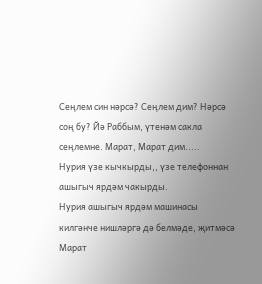Сеңлем син нәрсә? Сеңлем дим? Нәрсә соң бу? Йә Раббым, үтенәм сакла сеңлемне. Марат, Марат дим.....
Нурия үзе кычкырды,, үзе телефоннан ашыгыч ярдәм чакырды.
Нурия ашыгыч ярдәм машинасы килгәнче нишләргә дә белмәде, җитмәсә Марат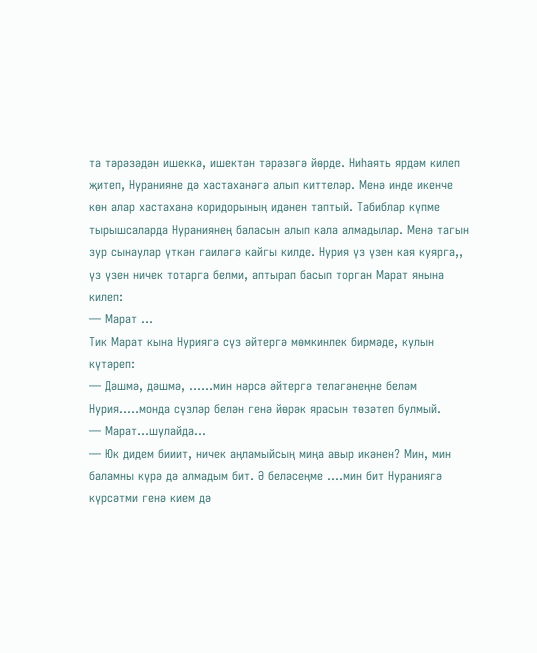та тәрәзәдән ишеккә, ишектән тәрәзәгә йөрде. Ниһаять ярдәм килеп җитеп, Нуранияне дә хастаханәгә алып киттеләр. Менә инде икенче көн алар хастаханә коридорының идәнен таптый. Табиблар күпме тырышсаларда Нураниянең баласын алып кала алмадылар. Менә тагын зур сынаулар үткән гаиләгә кайгы килде. Нурия үз үзен кая куярга,, үз үзен ничек тотарга белми, аптырап басып торган Марат янына килеп:
— Марат ...
Тик Марат кына Нуриягә сүз әйтергә мөмкинлек бирмәде, кулын күтәреп:
— Дәшмә, дәшмә, ......мин нәрсә әйтергә теләгәнеңне беләм Нурия.....монда сүзләр белән генә йөрәк ярасын төзәтеп булмый.
— Марат...шулайда...
— Юк дидем бииит, ничек аңламыйсың миңа авыр икәнен? Мин, мин баламны күрә дә алмадым бит. Ә беләсеңме ....мин бит Нураниягә күрсәтми генә кием дә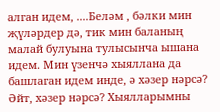алган идем, ....Беләм , бәлки мин җүләрдер дә, тик мин баланың малай булуына тулысынча ышана идем. Мин үзенчә хыяллана да башлаган идем инде, ә хәзер нәрсә? Әйт, хәзер нәрсә? Хыялларымны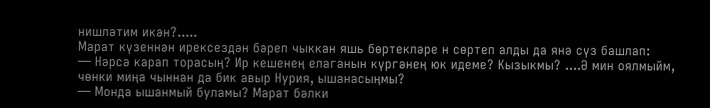нишләтим икән?.....
Марат күзеннән ирексездән бәреп чыккан яшь бөртекләре н сөртеп алды да янә сүз башлап:
— Нәрсә карап торасың? Ир кешенең елаганын күргәнең юк идеме? Кызыкмы? ....Ә мин оялмыйм, чөнки миңа чыннан да бик авыр Нурия, ышанасыңмы?
— Монда ышанмый буламы? Марат бәлки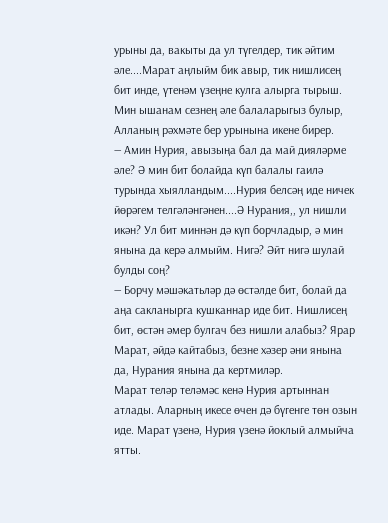урыны да, вакыты да ул түгелдер, тик әйтим әле....Марат аңлыйм бик авыр, тик нишлисең бит инде, үтенәм үзеңне кулга алырга тырыш. Мин ышанам сезнең әле балаларыгыз булыр, Алланың рәхмәте бер урынына икене бирер.
— Амин Нурия, авызыңа бал да май дияләрме әле? Ә мин бит болайда күп балалы гаилә турында хыялландым....Нурия белсәң иде ничек йөрәгем телгәләнгәнен....Ә Нурания,, ул нишли икән? Ул бит миннән дә күп борчладыр, ә мин янына да керә алмыйм. Нигә? Әйт нигә шулай булды соң?
— Борчу мәшәкатьләр дә өстәлде бит, болай да аңа сакланырга кушканнар иде бит. Нишлисең бит, өстән әмер булгач без нишли алабыз? Ярар Марат, әйдә кайтабыз, безне хәзер әни янына да, Нурания янына да кертмиләр.
Марат теләр теләмәс кенә Нурия артыннан атлады. Аларның икесе өчен дә бүгенге төн озын иде. Марат үзенә, Нурия үзенә йоклый алмыйча ятты.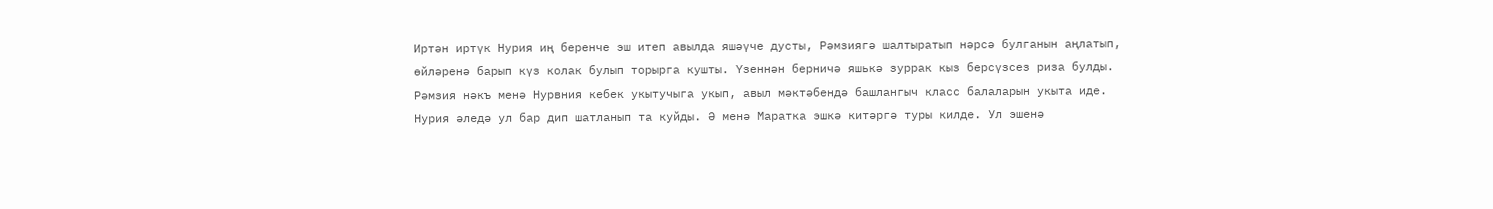Иртән иртүк Нурия иң беренче эш итеп авылда яшәүче дусты, Рәмзиягә шалтыратып нәрсә булганын аңлатып, өйләренә барып күз колак булып торырга кушты. Үзеннән берничә яшькә зуррак кыз берсүзсез риза булды. Рәмзия нәкъ менә Нурвния кебек укытучыга укып, авыл мәктәбендә башлангыч класс балаларын укыта иде. Нурия әледә ул бар дип шатланып та куйды. Ә менә Маратка эшкә китәргә туры килде. Ул эшенә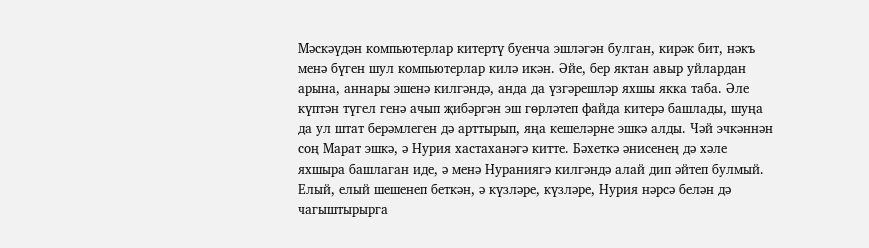Мәскәүдән компьютерлар китертү буенча эшләгән булган, кирәк бит, нәкъ менә бүген шул компьютерлар килә икән. Әйе, бер яктан авыр уйлардан арына, аннары эшенә килгәндә, анда да үзгәрешләр яхшы якка таба. Әле күптән түгел генә ачып җибәргән эш гөрләтеп файда китерә башлады, шуңа да ул штат берәмлеген дә арттырып, яңа кешеләрне эшкә алды. Чәй эчкәннән соң Марат эшкә, ә Нурия хастаханәгә китте. Бәхеткә әнисенең дә хәле яхшыра башлаган иде, ә менә Нураниягә килгәндә алай дип әйтеп булмый. Елый, елый шешенеп беткән, ә күзләре, күзләре, Нурия нәрсә белән дә чагыштырырга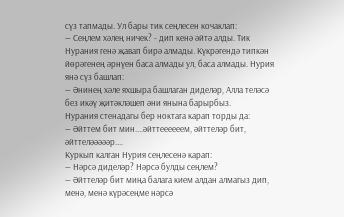сүз тапмады. Ул бары тик сеңлесен кочаклап:
— Сеңлем хәлең ничек? - дип кенә әйтә алды. Тик Нурания генә җавап бирә алмады. Күкрәгендә типкән йөрәгенең әрнүен баса алмады ул, баса алмады. Нурия янә сүз башлап:
— Әнинең хәле яхшыра башлаган диделәр, Алла теләсә без икәү җитәкләшеп әни янына барырбыз.
Нурания стенадагы бер ноктага карап торды да:
— Әйттем бит мин....әйттеееееем, әйттеләр бит, әйттеләәәәәр....
Куркып калган Нурия сеңлесенә карап:
— Нәрсә диделәр? Нәрсә булды сеңлем?
— Әйттеләр бит миңа балага кием алдан алмагыз дип, менә, менә күрәсеңме нәрсә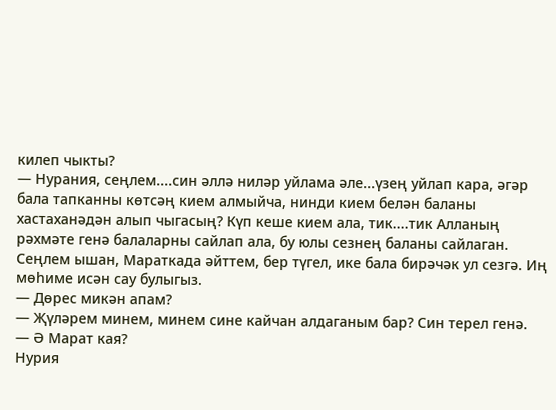килеп чыкты?
— Нурания, сеңлем....син әллә ниләр уйлама әле...үзең уйлап кара, әгәр бала тапканны көтсәң кием алмыйча, нинди кием белән баланы хастаханәдән алып чыгасың? Күп кеше кием ала, тик....тик Алланың рәхмәте генә балаларны сайлап ала, бу юлы сезнең баланы сайлаган. Сеңлем ышан, Мараткада әйттем, бер түгел, ике бала бирәчәк ул сезгә. Иң мөһиме исән сау булыгыз.
— Дөрес микән апам?
— Җүләрем минем, минем сине кайчан алдаганым бар? Син терел генә.
— Ә Марат кая?
Нурия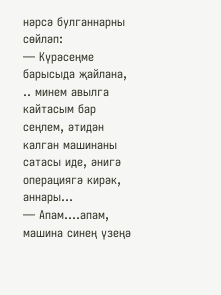нәрсә булганнарны сөйләп:
— Күрәсеңме барысыда җайлана, .. минем авылга кайтасым бар сеңлем, әтидән калган машинаны сатасы иде, әнигә операциягә кирәк, аннары...
— Апам....апам, машина синең үзеңә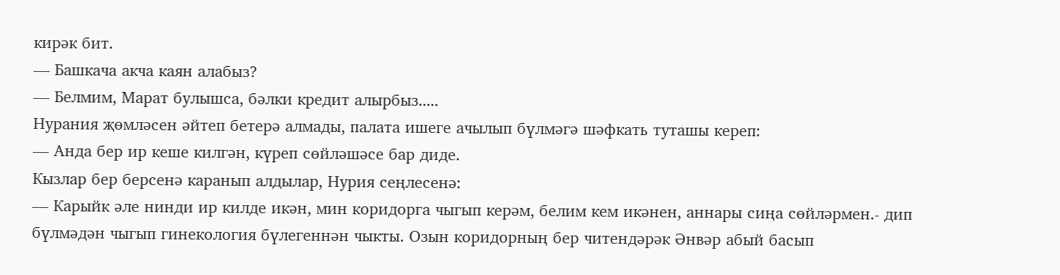кирәк бит.
— Башкача акча каян алабыз?
— Белмим, Марат булышса, бәлки кредит алырбыз.....
Нурания җөмләсен әйтеп бетерә алмады, палата ишеге ачылып бүлмәгә шәфкать туташы кереп:
— Анда бер ир кеше килгән, күреп сөйләшәсе бар диде.
Кызлар бер берсенә каранып алдылар, Нурия сеңлесенә:
— Карыйк әле нинди ир килде икән, мин коридорга чыгып керәм, белим кем икәнен, аннары сиңа сөйләрмен.- дип бүлмәдән чыгып гинекология бүлегеннән чыкты. Озын коридорның бер читендәрәк Әнвәр абый басып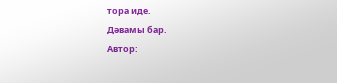тора иде.
Дәвамы бар.
Автор: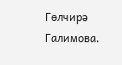Гөлчирә Галимова.